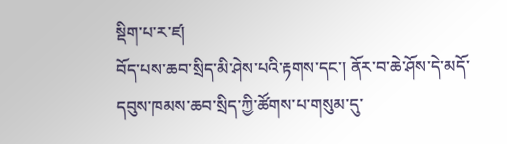སྡིག་པ་ར་ཛ།
བོད་པས་ཆབ་སྲིད་མི་ཤེས་པའི་རྟགས་དང་། ནོར་བ་ཆེ་ཤོས་དེ་མདོ་དབུས་ཁམས་ཆབ་སྲིད་ཀྱི་ཚོགས་པ་གསུམ་དུ་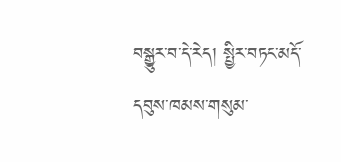བསྒྱུར་བ་དེ་རེད། སྤྱིར་བཏང་མདོ་དབུས་ཁམས་གསུམ་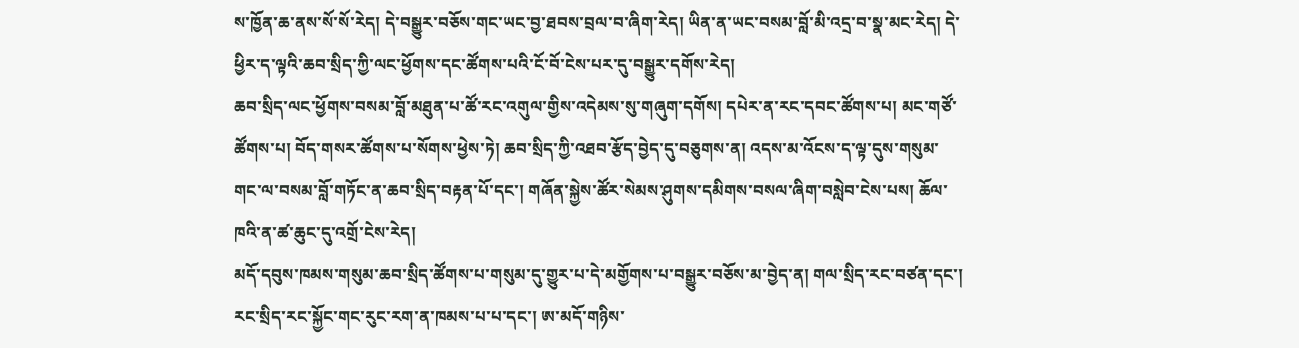ས་ཁྱོན་ཆ་ནས་སོ་སོ་རེད། དེ་བསྒྱུར་བཅོས་གང་ཡང་བྱ་ཐབས་བྲལ་བ་ཞིག་རེད། ཡིན་ན་ཡང་བསམ་བློ་མི་འདྲ་བ་སྣ་མང་རེད། དེ་ཕྱིར་ད་ལྟའི་ཆབ་སྲིད་ཀྱི་ལང་ཕྱོགས་དང་ཚོགས་པའི་ངོ་བོ་ངེས་པར་དུ་བསྒྱུར་དགོས་རེད།
ཆབ་སྲིད་ལང་ཕྱོགས་བསམ་བློ་མཐུན་པ་ཚོ་རང་འགུལ་གྱིས་འདེམས་སུ་གཞུག་དགོས། དཔེར་ན་རང་དབང་ཚོགས་པ། མང་གཙོ་ཚོགས་པ། བོད་གསར་ཚོགས་པ་སོགས་ཕྱེས་ཏེ། ཆབ་སྲིད་ཀྱི་འཐབ་རྩོད་བྱེད་དུ་བཅུགས་ན། འདས་མ་འོངས་ད་ལྟ་དུས་གསུམ་གང་ལ་བསམ་བློ་གཏོང་ན་ཆབ་སྲིད་བརྟན་པོ་དང་། གཞོན་སྐྱེས་ཚོར་སེམས་ཤུགས་དམིགས་བསལ་ཞིག་བསླེབ་ངེས་པས། ཆོལ་ཁའི་ན་ཚ་ཆུང་དུ་འགྲོ་ངེས་རེད།
མདོ་དབུས་ཁམས་གསུམ་ཆབ་སྲིད་ཚོགས་པ་གསུམ་དུ་གྱུར་པ་དེ་མགྱོགས་པ་བསྒྱུར་བཅོས་མ་བྱེད་ན། གལ་སྲིད་རང་བཙན་དང་། རང་སྲིད་རང་སྐྱོང་གང་རུང་རག་ན་ཁམས་པ་པ་དང་། ཨ་མདོ་གཉིས་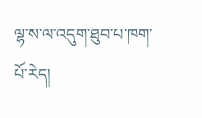ལྷ་ས་ལ་འདུག་ཐུབ་པ་ཁག་པོ་རེད།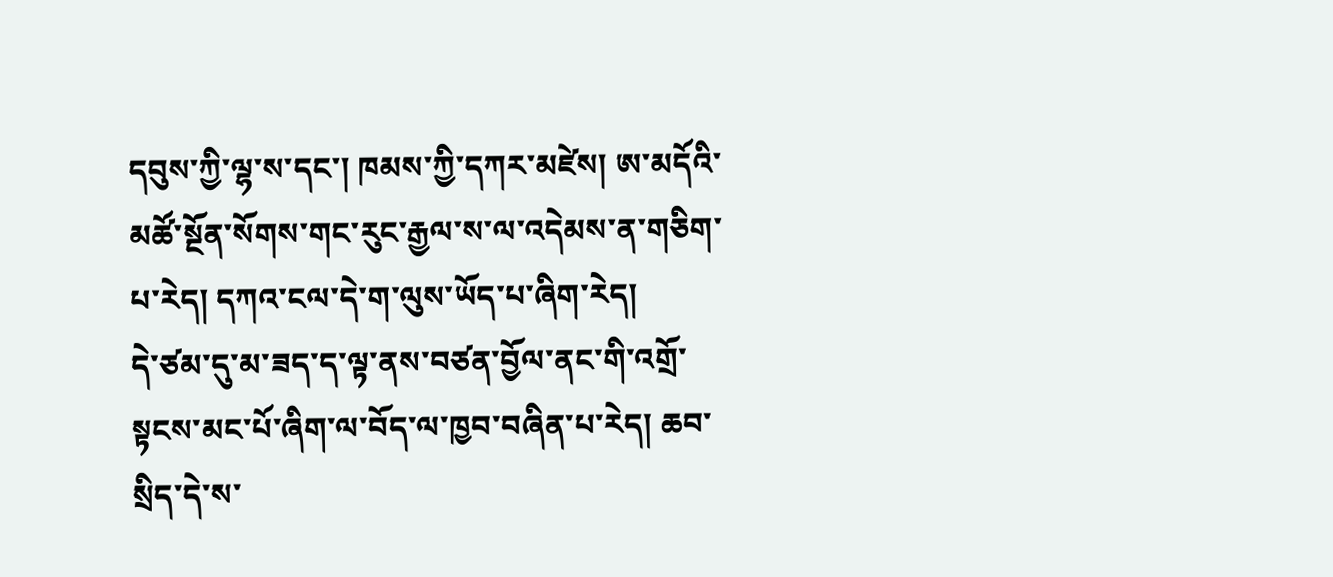དབུས་ཀྱི་ལྷ་ས་དང་། ཁམས་ཀྱི་དཀར་མཛེས། ཨ་མདོའི་མཚོ་སྔོན་སོགས་གང་རུང་རྒྱལ་ས་ལ་འདེམས་ན་གཅིག་པ་རེད། དཀའ་ངལ་དེ་ག་ལུས་ཡོད་པ་ཞིག་རེད།
དེ་ཙམ་དུ་མ་ཟད་ད་ལྟ་ནས་བཙན་བྱོལ་ནང་གི་འགྲོ་སྟངས་མང་པོ་ཞིག་ལ་བོད་ལ་ཁྱབ་བཞིན་པ་རེད། ཆབ་སྲིད་དེ་ས་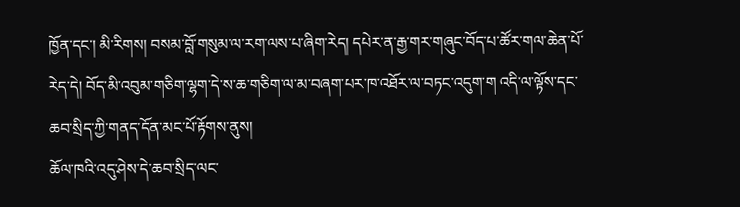ཁྱོན་དང་། མི་རིགས། བསམ་བློ་གསུམ་ལ་རག་ལས་པ་ཞིག་རེད། དཔེར་ན་རྒྱ་གར་གཞུང་བོད་པ་ཚོར་གལ་ཆེན་པོ་རེད་དེ། བོད་མི་འབུམ་གཅིག་ལྷག་དེ་ས་ཆ་གཅིག་ལ་མ་བཞག་པར་ཁ་འཐོར་ལ་བཏང་འདུག་ག འདི་ལ་ལྟོས་དང་ཆབ་སྲིད་ཀྱི་གནད་དོན་མང་པོ་རྟོགས་ནུས།
ཆོལ་ཁའི་འདུ་ཤེས་དེ་ཆབ་སྲིད་ལང་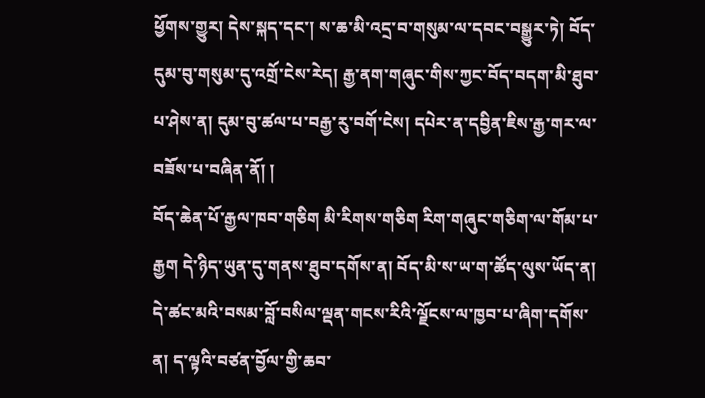ཕྱོགས་གྱུར། དེས་སྐད་དང་། ས་ཆ་མི་འདྲ་བ་གསུམ་ལ་དབང་བསྒྱུར་ཏེ། བོད་དུམ་བུ་གསུམ་དུ་འགྲོ་ངེས་རེད། རྒྱ་ནག་གཞུང་གིས་ཀྱང་བོད་བདག་མི་ཐུབ་པ་ཤེས་ན། དུམ་བུ་ཚལ་པ་བརྒྱ་རུ་བགོ་ངེས། དཔེར་ན་དབྱིན་ཇིས་རྒྱ་གར་ལ་བཟོས་པ་བཞིན་ནོ། །
བོད་ཆེན་པོ་རྒྱལ་ཁབ་གཅིག མི་རིགས་གཅིག རིག་གཞུང་གཅིག་ལ་གོམ་པ་རྒྱག དེ་ཉིད་ཡུན་དུ་གནས་ཐུབ་དགོས་ན། བོད་མི་ས་ཡ་ག་ཚོད་ལུས་ཡོད་ན། དེ་ཚང་མའི་བསམ་བློ་བསིལ་ལྡན་གངས་རིའི་ལྗོངས་ལ་ཁྱབ་པ་ཞིག་དགོས་ན། ད་ལྟའི་བཙན་བྱོལ་གྱི་ཆབ་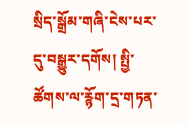སྲིད་སྒྲོམ་གཞི་ངེས་པར་དུ་བསྒྱུར་དགོས། སྤྱི་ཚོགས་ལ་རྙོག་དྲ་གཏན་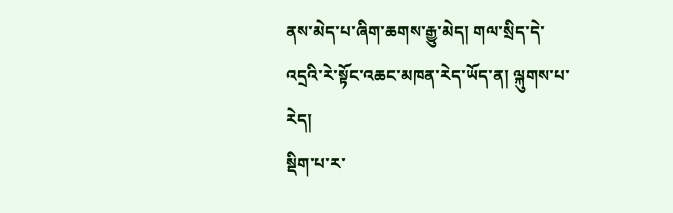ནས་མེད་པ་ཞིག་ཆགས་རྒྱུ་མེད། གལ་སྲིད་དེ་འདྲའི་རེ་སྟོང་འཆང་མཁན་རེད་ཡོད་ན། ལྐུགས་པ་རེད།
སྡིག་པ་ར་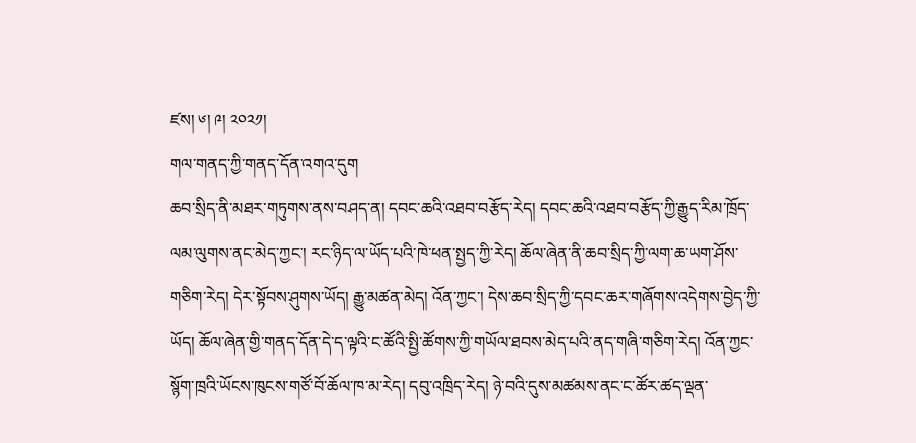ཛས། ༦། ༩། ༢༠༢༡།
གལ་གནད་ཀྱི་གནད་དོན་འགའ་དུག
ཆབ་སྲིད་ནི་མཐར་གཏུགས་ནས་བཤད་ན། དབང་ཆའི་འཐབ་བརྩོད་རེད། དབང་ཆའི་འཐབ་བརྩོད་ཀྱི་རྒྱུད་རིམ་ཁྲོད་ལམ་ལུགས་ནང་མེད་ཀྱང་། རང་ཉིད་ལ་ཡོད་པའི་ཁེ་ཕན་སྤྱད་ཀྱི་རེད། ཆོལ་ཞེན་ནི་ཆབ་སྲིད་ཀྱི་ལག་ཆ་ཡག་ཤོས་གཅིག་རེད། དེར་སྟོབས་ཤུགས་ཡོད། རྒྱུ་མཚན་མེད། འོན་ཀྱང་། དེས་ཆབ་སྲིད་ཀྱི་དབང་ཆར་གཞོགས་འདེགས་བྱེད་ཀྱི་ཡོད། ཆོལ་ཞེན་གྱི་གནད་དོན་དེ་ད་ལྟའི་ང་ཚོའི་སྤྱི་ཚོགས་ཀྱི་གཡོལ་ཐབས་མེད་པའི་ནད་གཞི་གཅིག་རེད། འོན་ཀྱང་སྙོག་ཁྲའི་ཡོངས་ཁུངས་གཙོ་བོ་ཆོལ་ཁ་མ་རེད། དབུ་འཁྲིད་རེད། ཉེ་བའི་དུས་མཚམས་ནང་ང་ཚོར་ཚད་ལྡན་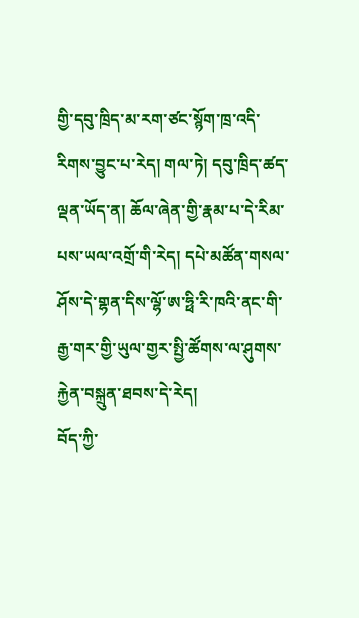གྱི་དབུ་ཁྲིད་མ་རག་ཙང་སྙོག་ཁྲ་འདི་རིགས་བྱུང་པ་རེད། གལ་ཏེ། དབུ་ཁྲིད་ཚད་ལྡན་ཡོད་ན། ཆོལ་ཞེན་གྱི་རྣམ་པ་དེ་རིམ་པས་ཡལ་འགྲོ་གི་རེད། དཔེ་མཚོན་གསལ་ཤོས་དེ་གྷན་དིས་ལྷོ་ཨ་ཧྥི་རི་ཁའི་ནང་གི་རྒྱ་གར་གྱི་ཡུལ་གྱར་སྤྱི་ཚོགས་ལ་ཤུགས་རྐྱེན་བསྐྲུན་ཐབས་དེ་རེད།
བོད་ཀྱི་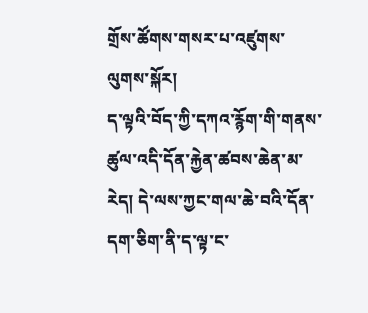གྲོས་ཚོགས་གསར་པ་འཛུགས་ལུགས་སྐོར།
ད་ལྟའི་བོད་ཀྱི་དཀའ་རྙོག་གི་གནས་ཚུལ་འདི་དོན་རྐྱེན་ཚབས་ཆེན་མ་རེད། དེ་ལས་ཀྱང་གལ་ཆེ་བའི་དོན་དག་ཅིག་ནི་ད་ལྟ་ང་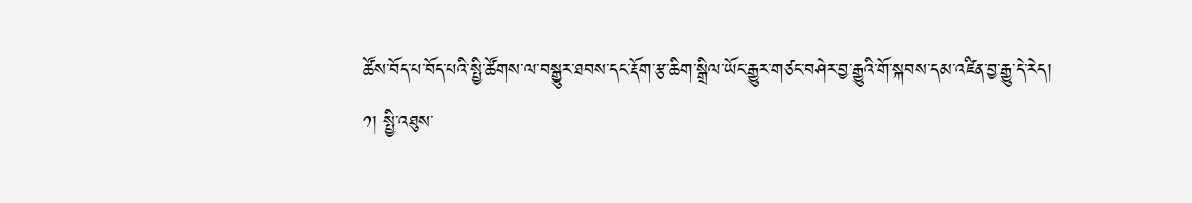ཚོས་བོད་པ་བོད་པའི་སྤྱི་ཚོགས་ལ་བསྒྱུར་ཐབས་དང་རྡོག་རྩ་ཆིག་སྒྲིལ་ཡོང་རྒྱུར་གཙང་བཤེར་བྱ་རྒྱུའི་གོ་སྐབས་དམ་འཛིན་བྱ་རྒྱུ་དེ་རེད།
༡། སྤྱི་འཐུས་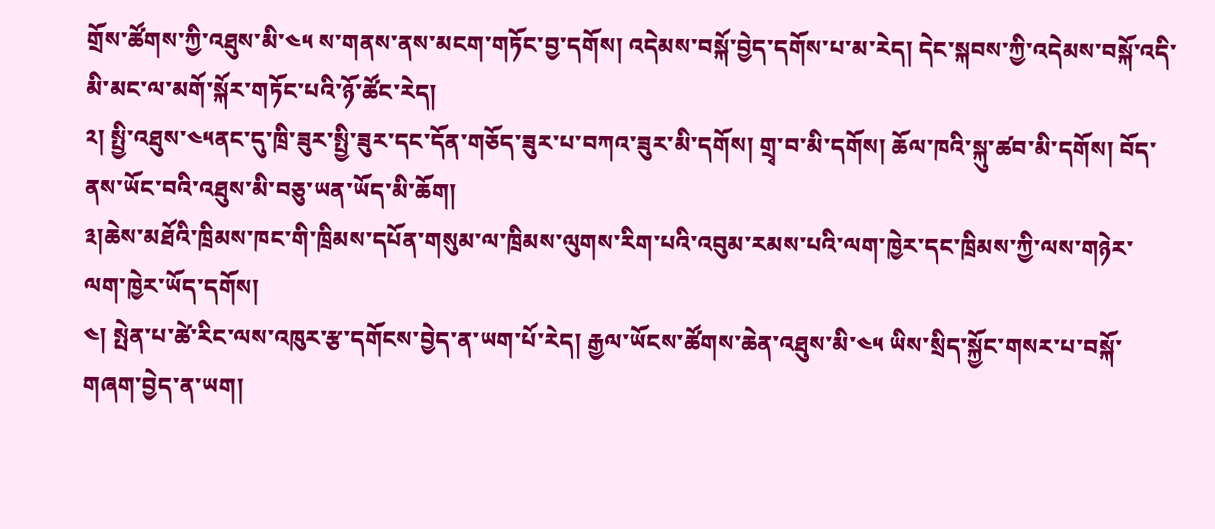གྲོས་ཚོགས་ཀྱི་འཐུས་མི་༤༥ ས་གནས་ནས་མངག་གཏོང་བྱ་དགོས། འདེམས་བསྐོ་བྱེད་དགོས་པ་མ་རེད། དེང་སྐབས་ཀྱི་འདེམས་བསྐོ་འདི་མི་མང་ལ་མགོ་སྐོར་གཏོང་པའི་ཉོ་ཚོང་རེད།
༢། སྤྱི་འཐུས་༤༥ནང་དུ་ཁྲི་ཟུར་སྤྱི་ཟུར་དང་དོན་གཅོད་ཟུར་པ་བཀའ་ཟུར་མི་དགོས། གྲྭ་བ་མི་དགོས། ཆོལ་ཁའི་སྐུ་ཚབ་མི་དགོས། བོད་ནས་ཡོང་བའི་འཐུས་མི་བཅུ་ཡན་ཡོད་མི་ཆོག།
༣།ཆེས་མཐོའི་ཁྲིམས་ཁང་གི་ཁྲིམས་དཔོན་གསུམ་ལ་ཁྲིམས་ལུགས་རིག་པའི་འབུམ་རམས་པའི་ལག་ཁྱེར་དང་ཁྲིམས་ཀྱི་ལས་གཉེར་ལག་ཁྱེར་ཡོད་དགོས།
༤། སྤེན་པ་ཚེ་རིང་ལས་འཁུར་རྩ་དགོངས་བྱེད་ན་ཡག་པོ་རེད། རྒྱལ་ཡོངས་ཚོགས་ཆེན་འཐུས་མི་༤༥ ཡིས་སྲིད་སྐྱོང་གསར་པ་བསྐོ་གཞག་བྱེད་ན་ཡག།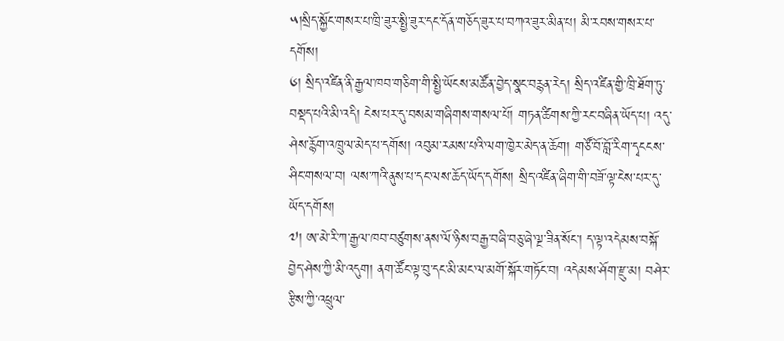༥།སྲིད་སྐྱོང་གསར་པ་ཁྲི་ཟུར་སྤྱི་ཟུར་དང་དོན་གཅོད་ཟུར་པ་བཀའ་ཟུར་མིན་པ། མི་རབས་གསར་པ་དགོས།
༦། སྲིད་འཛིན་ནི་རྒྱལ་ཁབ་གཅིག་གི་སྤྱི་ཡོངས་མཚོན་བྱེད་སྣང་བརྙན་རེད། སྲིད་འཛིན་གྱི་ཁྲི་ཐོག་ཏུ་བསྡད་པའི་མི་འདི། ངེས་པར་དུ་བསམ་གཞིགས་གསལ་པོ། གཏན་ཚིགས་ཀྱི་རང་བཞིན་ཡོད་པ། འདུ་ཤེས་རྙོག་འཁྲུལ་མེད་པ་དགོས། འབུམ་རམས་པའི་ལག་ཁྱེར་མེད་ན་ཆོག། གཙོ་བོ་བློ་རིག་དྭངངས་ཤིང་གསལ་བ། ལས་ཀའི་ནུས་པ་དང་ལས་ཆོད་ཡོད་དགོས། སྲིད་འཛིན་ཞིག་གི་བཟོ་ལྟ་ངེས་པར་དུ་ཡོད་དགོས།
༧། ཨ་མེ་རི་ཀ་རྒྱལ་ཁབ་བཙུགས་ནས་ལོ་ཉིས་བརྒྱ་བཞི་བཅུ་ཞེ་ལྔ་ཟིན་སོང་། ད་ལྟ་འདེམས་བསྐོ་བྱེད་ཤེས་ཀྱི་མི་འདུག། ནག་ཚོང་ལྟ་བུ་དང་མི་མང་ལ་མགོ་སྐོར་གཏོང་བ། འདེམས་ཤོག་རྫུ་མ། བཤེར་རྩིས་ཀྱི་འཕྲུལ་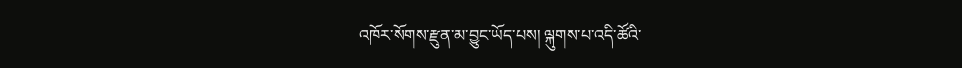འཁོར་སོགས་རྫུན་མ་བྱུང་ཡོད་པས། ལྐུགས་པ་འདི་ཚོའི་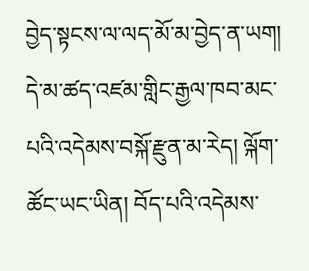བྱེད་སྟངས་ལ་ལད་མོ་མ་བྱེད་ན་ཡག། དེ་མ་ཚད་འཛམ་གླིང་རྒྱལ་ཁབ་མང་པའི་འདེམས་བསྐོ་རྫུན་མ་རེད། ལྐོག་ཚོང་ཡང་ཡིན། བོད་པའི་འདེམས་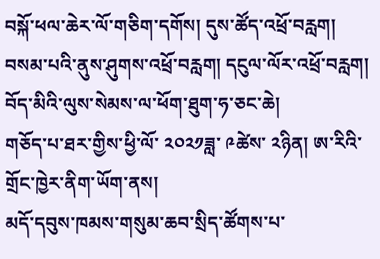བསྐོ་ཕལ་ཆེར་ལོ་གཅིག་དགོས། དུས་ཚོད་འཕྲོ་བརླག། བསམ་པའི་ནུས་ཤུགས་འཕྲོ་བརླག། དངུལ་ལོར་འཕྲོ་བརླག། བོད་མིའི་ལུས་སེམས་ལ་ཕོག་ཐུག་ཧ་ཅང་ཆེ།
གཅོད་པ་ཐར་གྱིས་ཕྱི་ལོ་ ༢༠༢༡ཟླ་ ༩ཚེས་ ༢ཉིན། ཨ་རིའི་གྲོང་ཁྱེར་ནིག་ཡོག་ནས།
མདོ་དབུས་ཁམས་གསུམ་ཆབ་སྲིད་ཚོགས་པ་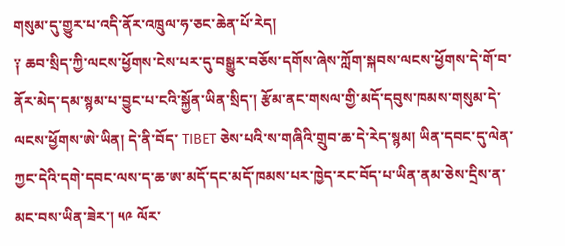གསུམ་དུ་གྱུར་པ་འདི་ནོར་འཁྲུལ་ཧ་ཅང་ཆེན་པོ་རེད།
༑ ཆབ་སྲིད་ཀྱི་ལངས་ཕྱོགས་ངེས་པར་དུ་བསྒྱུར་བཅོས་དགོས་ཞེས་ཀློག་སྐབས་ལངས་ཕྱོགས་དེ་གོ་བ་ནོར་མེད་དམ་སྙམ་པ་བྱུང་པ་ངའི་སྐྱོན་ཡིན་སྲིད་། རྩོམ་ནང་གསལ་གྱི་མདོ་དབུས་ཁམས་གསུམ་དེ་ལངས་ཕྱོགས་ཨེ་ཡིན། དེ་ནི་བོད་ TIBET ཅེས་པའི་ས་གཞིའི་གྲུབ་ཆ་དེ་རེད་སྙམ། ཡིན་དབང་དུ་ལེན་ཀྱང་དེའི་དགེ་དབང་ལས་ད་ཆ་ཨ་མདོ་དང་མདོ་ཁམས་པར་ཁྱེད་རང་བོད་པ་ཡིན་ནམ་ཅེས་དྲིས་ན་མང་བས་ཡིན་ཟེར་། ༥༩ ལོར་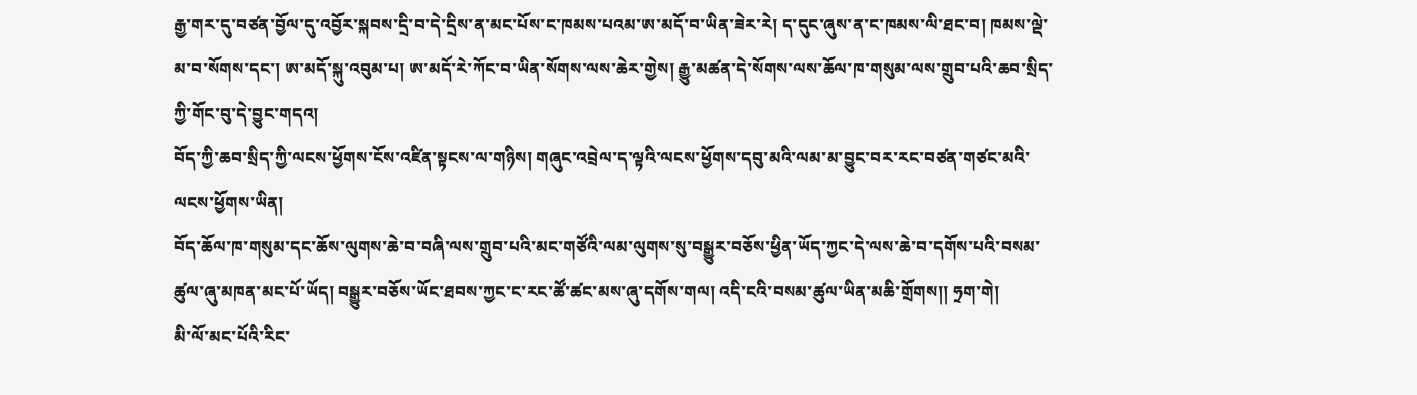རྒྱ་གར་དུ་བཙན་བྱོལ་དུ་འབྱོར་སྐབས་དྲི་བ་དེ་དྲིས་ན་མང་པོས་ང་ཁམས་པའམ་ཨ་མདོ་བ་ཡིན་ཟེར་རེ། ད་དུང་ཞུས་ན་ང་ཁམས་ལི་ཐང་བ། ཁམས་ལྡེ་མ་བ་སོགས་དང་། ཨ་མདོ་སྐུ་འབུམ་པ། ཨ་མདོ་རེ་ཀོང་བ་ཡིན་སོགས་ལས་ཆེར་གྱེས། རྒྱུ་མཚན་དེ་སོགས་ལས་ཆོལ་ཁ་གསུམ་ལས་གྲུབ་པའི་ཆབ་སྲིད་ཀྱི་གོང་བུ་དེ་བྱུང་གདའ།
བོད་ཀྱི་ཆབ་སྲིད་ཀྱི་ལངས་ཕྱོགས་ངོས་འཛིན་སྟངས་ལ་གཉིས། གཞུང་འབྲེལ་ད་ལྟའི་ལངས་ཕྱོགས་དབུ་མའི་ལམ་མ་བྱུང་བར་རང་བཙན་གཙང་མའི་ལངས་ཕྱོགས་ཡིན།
བོད་ཆོལ་ཁ་གསུམ་དང་ཆོས་ལུགས་ཆེ་བ་བཞི་ལས་གྲུབ་པའི་མང་གཙོའི་ལམ་ལུགས་སུ་བསྒྱུར་བཅོས་ཕྱིན་ཡོད་ཀྱང་དེ་ལས་ཆེ་བ་དགོས་པའི་བསམ་ཚུལ་ཞུ་མཁན་མང་པོ་ཡོད། བསྒྱུར་བཅོས་ཡོང་ཐབས་ཀྱང་ང་རང་ཚོ་ཚང་མས་ཞུ་དགོས་གལ། འདི་ངའི་བསམ་ཚུལ་ཡིན་མཆི་གྲོགས།། ཧྲག་གེ།
མི་ལོ་མང་པོའི་རིང་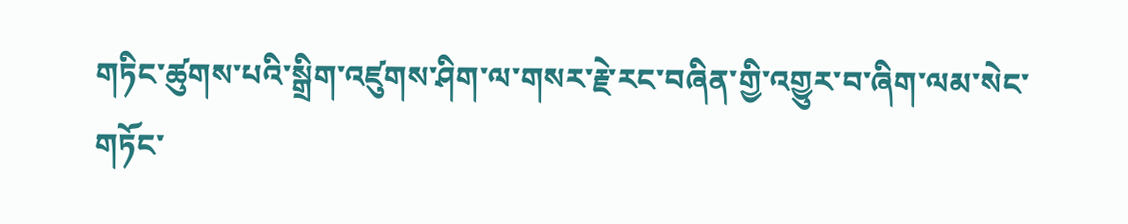གཏིང་ཚུགས་པའི་སྒྲིག་འཛུགས་ཤིག་ལ་གསར་རྗེ་རང་བཞིན་གྱི་འགྱུར་བ་ཞིག་ལམ་སེང་གཏོང་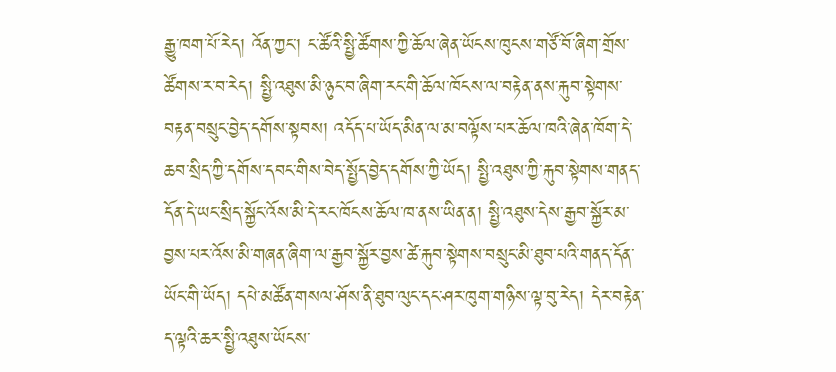རྒྱུ་ཁག་པོ་རེད། འོན་ཀྱང་། ང་ཚོའི་སྤྱི་ཚོགས་ཀྱི་ཆོལ་ཞེན་ཡོངས་ཁུངས་གཙོ་བོ་ཞིག་གྲོས་ཚོགས་ར་བ་རེད། སྤྱི་འཐུས་མི་ཉུང་བ་ཞིག་རང་གི་ཆོལ་ཁོངས་ལ་བརྟེན་ནས་རྐུབ་སྟེགས་བརྟན་བསྲུང་བྱེད་དགོས་སྟབས། འདོད་པ་ཡོད་མིན་ལ་མ་བལྟོས་པར་ཆོལ་ཁའི་ཞེན་ཁོག་དེ་ཆབ་སྲིད་ཀྱི་དགོས་དབང་གིས་བེད་སྤྱོད་བྱེད་དགོས་ཀྱི་ཡོད། སྤྱི་འཐུས་ཀྱི་རྐུབ་སྟེགས་གནད་དོན་དེ་ཡང་སྲིད་སྐྱོང་འོས་མི་དེ་རང་ཁོངས་ཆོལ་ཁ་ནས་ཡིན་ན། སྤྱི་འཐུས་དེས་རྒྱབ་སྐྱོར་མ་བྱས་པར་འོས་མི་གཞན་ཞིག་ལ་རྒྱབ་སྐྱོར་བྱས་ཚེ་རྐུབ་སྟེགས་བསྲུང་མི་ཐུབ་པའི་གནད་དོན་ཡོང་གི་ཡོད། དཔེ་མཚོན་གསལ་ཤོས་ནི་ཐུབ་ལུང་དང་ཤར་ཁུག་གཉིས་ལྟ་བུ་རེད། དེར་བརྟེན་ད་ལྟའི་ཆར་སྤྱི་འཐུས་ཡོངས་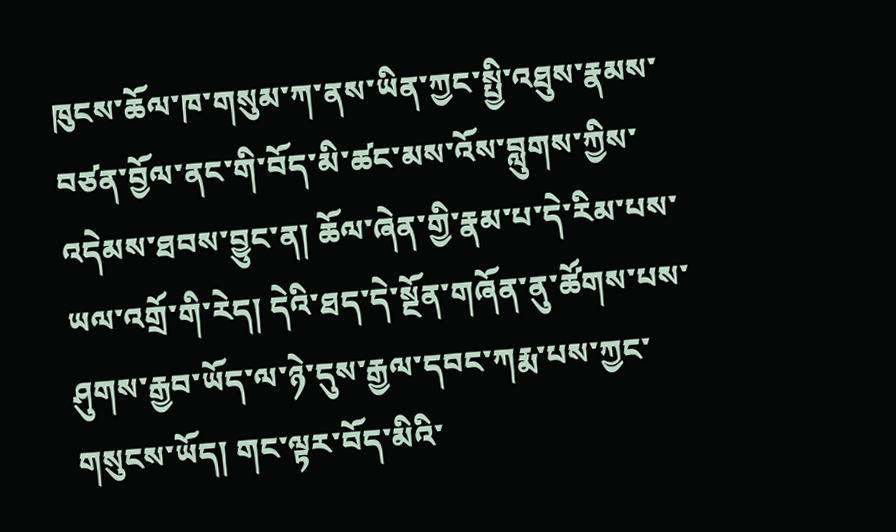ཁུངས་ཆོལ་ཁ་གསུམ་ཀ་ནས་ཡིན་ཀྱང་སྤྱི་འཐུས་རྣམས་བཙན་བྱོལ་ནང་གི་བོད་མི་ཚང་མས་འོས་བླུགས་ཀྱིས་འདེམས་ཐབས་བྱུང་ན། ཆོལ་ཞེན་གྱི་རྣམ་པ་དེ་རིམ་པས་ཡལ་འགྲོ་གི་རེད། དེའི་ཐད་དེ་སྔོན་གཞོན་ནུ་ཚོགས་པས་ཤུགས་རྒྱབ་ཡོད་ལ་ཉེ་དུས་རྒྱལ་དབང་ཀརྨ་པས་ཀྱང་གསུངས་ཡོད། གང་ལྟར་བོད་མིའི་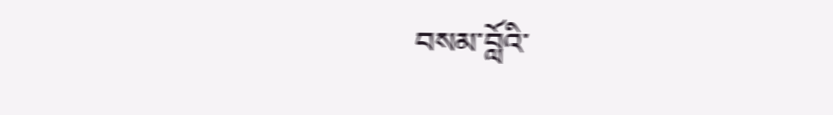བསམ་བློའི་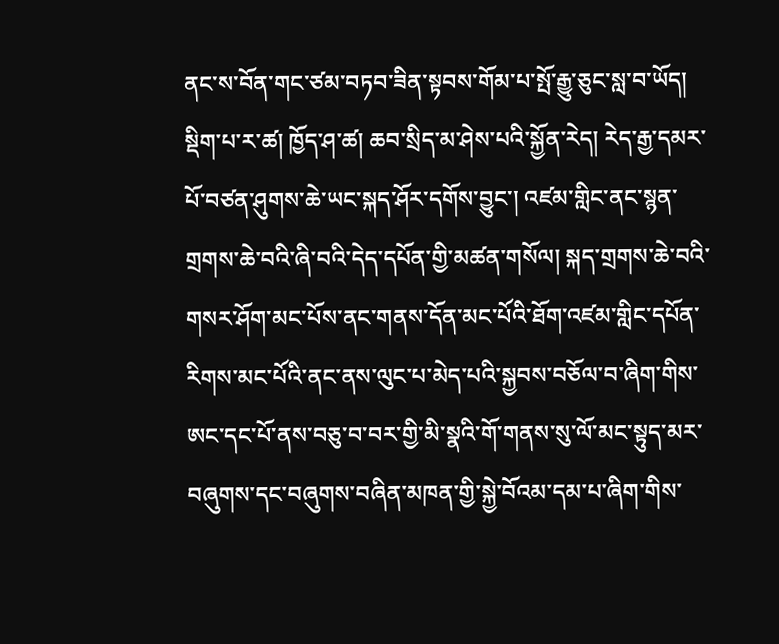ནང་ས་བོན་གང་ཙམ་བཏབ་ཟིན་སྟབས་གོམ་པ་སྤོ་རྒྱུ་ཅུང་སླ་བ་ཡོད།
སྡིག་པ་ར་ཚ། ཁྱོད་ཤ་ཚ། ཆབ་སྲིད་མ་ཤེས་པའི་སྐྱོན་རེད། རེད་རྒྱ་དམར་པོ་བཙན་ཤུགས་ཆེ་ཡང་སྐད་ཤོར་དགོས་བྱུང་། འཛམ་གླིང་ནང་སྙན་གྲགས་ཆེ་བའི་ཞི་བའི་དེད་དཔོན་གྱི་མཚན་གསོལ། སྐད་གྲགས་ཆེ་བའི་གསར་ཤོག་མང་པོས་ནང་གནས་དོན་མང་པོའི་ཐོག་འཛམ་གླིང་དཔོན་རིགས་མང་པོའི་ནང་ནས་ལུང་པ་མེད་པའི་སྐྱབས་བཅོལ་བ་ཞིག་གིས་ཨང་དང་པོ་ནས་བཅུ་བ་བར་གྱི་མི་སྣའི་གོ་གནས་སུ་ལོ་མང་སྟུད་མར་བཞུགས་དང་བཞུགས་བཞིན་མཁན་གྱི་སྐྱེ་བོའམ་དམ་པ་ཞིག་གིས་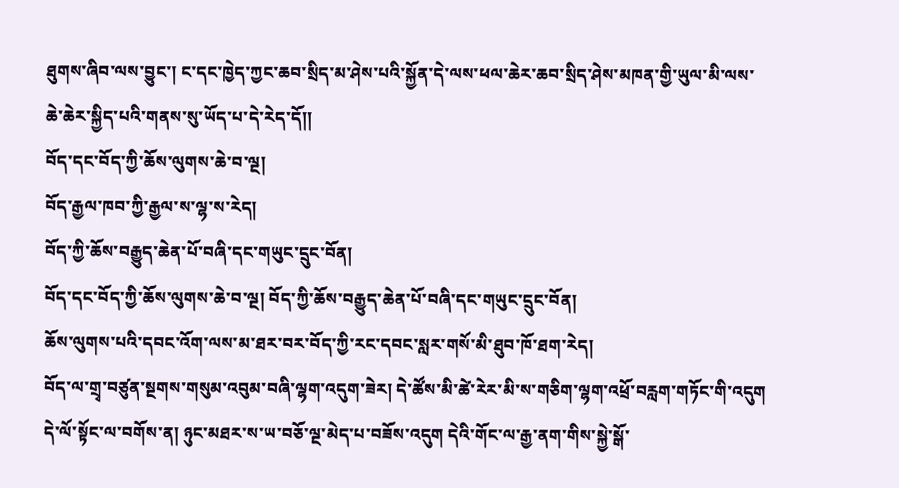ཐུགས་ཞིབ་ལས་བྱུང་། ང་དང་ཁྱེད་ཀྱང་ཆབ་སྲིད་མ་ཤེས་པའི་སྐྱོན་དེ་ལས་ཕལ་ཆེར་ཆབ་སྲིད་ཤེས་མཁན་གྱི་ཡུལ་མི་ལས་ཆེ་ཆེར་སྐྱིད་པའི་གནས་སུ་ཡོད་པ་དེ་རེད་དོ།།
བོད་དང་བོད་ཀྱི་ཆོས་ལུགས་ཆེ་བ་ལྔ།
བོད་རྒྱལ་ཁབ་ཀྱི་རྒྱལ་ས་ལྷ་ས་རེད།
བོད་ཀྱི་ཆོས་བརྒྱུད་ཆེན་པོ་བཞི་དང་གཡུང་དྲུང་བོན།
བོད་དང་བོད་ཀྱི་ཆོས་ལུགས་ཆེ་བ་ལྔ། བོད་ཀྱི་ཆོས་བརྒྱུད་ཆེན་པོ་བཞི་དང་གཡུང་དྲུང་བོན།
ཆོས་ལུགས་པའི་དབང་འོག་ལས་མ་ཐར་བར་བོད་ཀྱི་རང་དབང་སླར་གསོ་མི་ཐུབ་ཁོ་ཐག་རེད།
བོད་ལ་གྲྭ་བཙུན་སྔགས་གསུམ་འབུམ་བཞི་ལྷག་འདུག་ཟེར། དེ་ཚོས་མི་ཚེ་རེར་མི་ས་གཅིག་ལྷག་འཕྲོ་བརླག་གཏོང་གི་འདུག དེ་ལོ་སྟོང་ལ་བགོས་ན། ཉུང་མཐར་ས་ཡ་བཅོ་ལྔ་མེད་པ་བཟོས་འདུག དེའི་གོང་ལ་རྒྱ་ནག་གིས་སྐྱེ་སྒོ་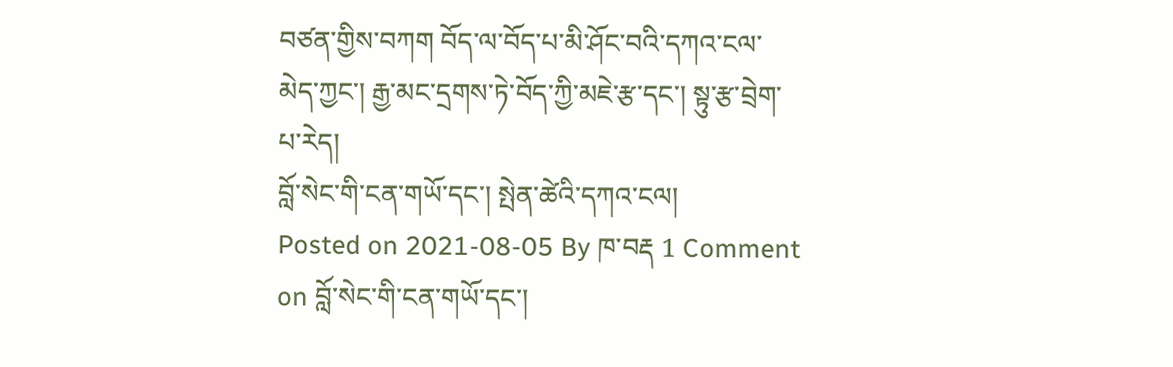བཙན་གྱིས་བཀག བོད་ལ་བོད་པ་མི་ཤོང་བའི་དཀའ་ངལ་མེད་ཀྱང་། རྒྱ་མང་དྲགས་ཏེ་བོད་ཀྱི་མཇེ་རྩ་དང་། སྟུ་རྩ་བྲེག་པ་རེད།
བློ་སེང་གི་ངན་གཡོ་དང་། སྤེན་ཚེའི་དཀའ་ངལ།
Posted on 2021-08-05 By ཁ་བརྡ 1 Comment on བློ་སེང་གི་ངན་གཡོ་དང་།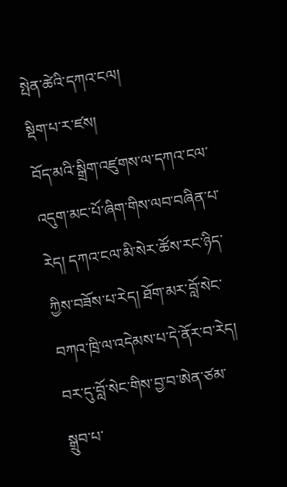སྤེན་ཚེའི་དཀའ་ངལ།
སྡིག་པ་ར་ཛས།
བོད་མའི་སྒྲིག་འཛུགས་ལ་དཀའ་ངལ་འདུག་མང་པོ་ཞིག་གིས་ལབ་བཞིན་པ་རེད། དཀའ་ངལ་མི་སེར་ཚོས་རང་ཉིད་ཀྱིས་བཟོས་པ་རེད། ཐོག་མར་བློ་སེང་བཀའ་ཁྲི་ལ་འདེམས་པ་དེ་ནོར་བ་རེད། བར་དུ་བློ་སེང་གིས་བྱ་བ་ཨེན་ཙམ་སྒྲུབ་པ་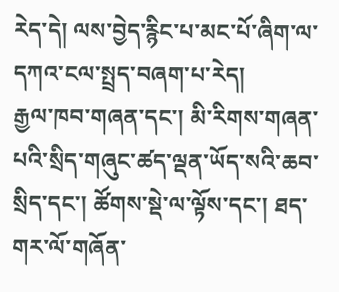རེད་དེ། ལས་བྱེད་རྙིང་པ་མང་པོ་ཞིག་ལ་དཀའ་ངལ་སྤྲད་བཞག་པ་རེད།
རྒྱལ་ཁབ་གཞན་དང་། མི་རིགས་གཞན་པའི་སྲིད་གཞུང་ཚད་ལྡན་ཡོད་སའི་ཆབ་སྲིད་དང་། ཚོགས་སྡེ་ལ་ལྟོས་དང་། ཐད་གར་ལོ་གཞོན་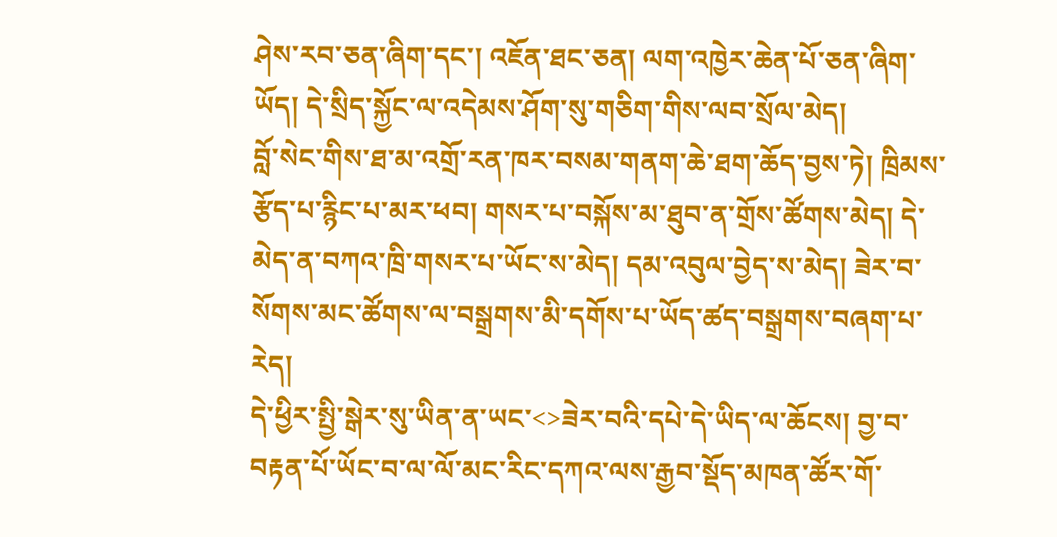ཤེས་རབ་ཅན་ཞིག་དང་། འཇོན་ཐང་ཅན། ལག་འཁྱེར་ཆེན་པོ་ཅན་ཞིག་ཡོད། དེ་སྲིད་སྐྱོང་ལ་འདེམས་ཤོག་སུ་གཅིག་གིས་ལབ་སྲོལ་མེད།
བློ་སེང་གིས་ཐ་མ་འགྲོ་རན་ཁར་བསམ་གནག་ཆེ་ཐག་ཆོད་བྱས་ཏེ། ཁྲིམས་རྩོད་པ་རྙིང་པ་མར་ཕབ། གསར་པ་བསྐོས་མ་ཐུབ་ན་གྲོས་ཚོགས་མེད། དེ་མེད་ན་བཀའ་ཁྲི་གསར་པ་ཡོང་ས་མེད། དམ་འབུལ་བྱེད་ས་མེད། ཟེར་བ་སོགས་མང་ཚོགས་ལ་བསྒྲགས་མི་དགོས་པ་ཡོད་ཚད་བསྒྲགས་བཞག་པ་རེད།
དེ་ཕྱིར་སྤྱི་སྒེར་སུ་ཡིན་ན་ཡང་<>ཟེར་བའི་དཔེ་དེ་ཡིད་ལ་ཆོངས། བྱ་བ་བརྟན་པོ་ཡོང་བ་ལ་ལོ་མང་རིང་དཀའ་ལས་རྒྱབ་སྡོད་མཁན་ཚོར་གོ་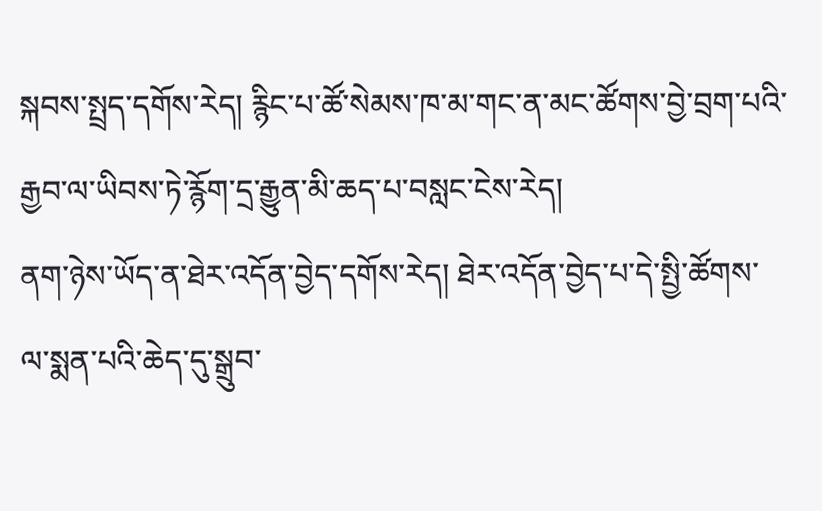སྐབས་སྤྲད་དགོས་རེད། རྙིང་པ་ཚོ་སེམས་ཁ་མ་གང་ན་མང་ཚོགས་བྱེ་བྲག་པའི་རྒྱབ་ལ་ཡིབས་ཏེ་རྙོག་དྲ་རྒྱུན་མི་ཆད་པ་བསླང་ངེས་རེད།
ནག་ཉེས་ཡོད་ན་ཐེར་འདོན་བྱེད་དགོས་རེད། ཐེར་འདོན་བྱེད་པ་དེ་སྤྱི་ཚོགས་ལ་སྨན་པའི་ཆེད་དུ་སྒྲུབ་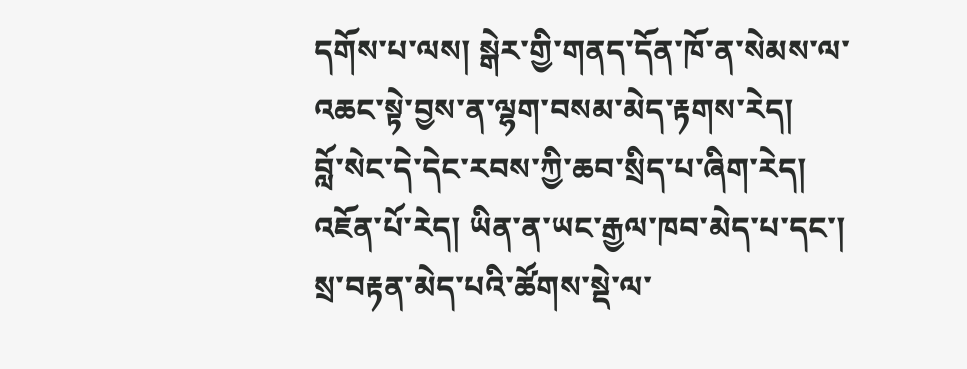དགོས་པ་ལས། སྒེར་གྱི་གནད་དོན་ཁོ་ན་སེམས་ལ་འཆང་སྟེ་བྱས་ན་ལྷག་བསམ་མེད་རྟགས་རེད།
བློ་སེང་དེ་དེང་རབས་ཀྱི་ཆབ་སྲིད་པ་ཞིག་རེད། འཇོན་པོ་རེད། ཡིན་ན་ཡང་རྒྱལ་ཁབ་མེད་པ་དང་། སྲ་བརྟན་མེད་པའི་ཚོགས་སྡེ་ལ་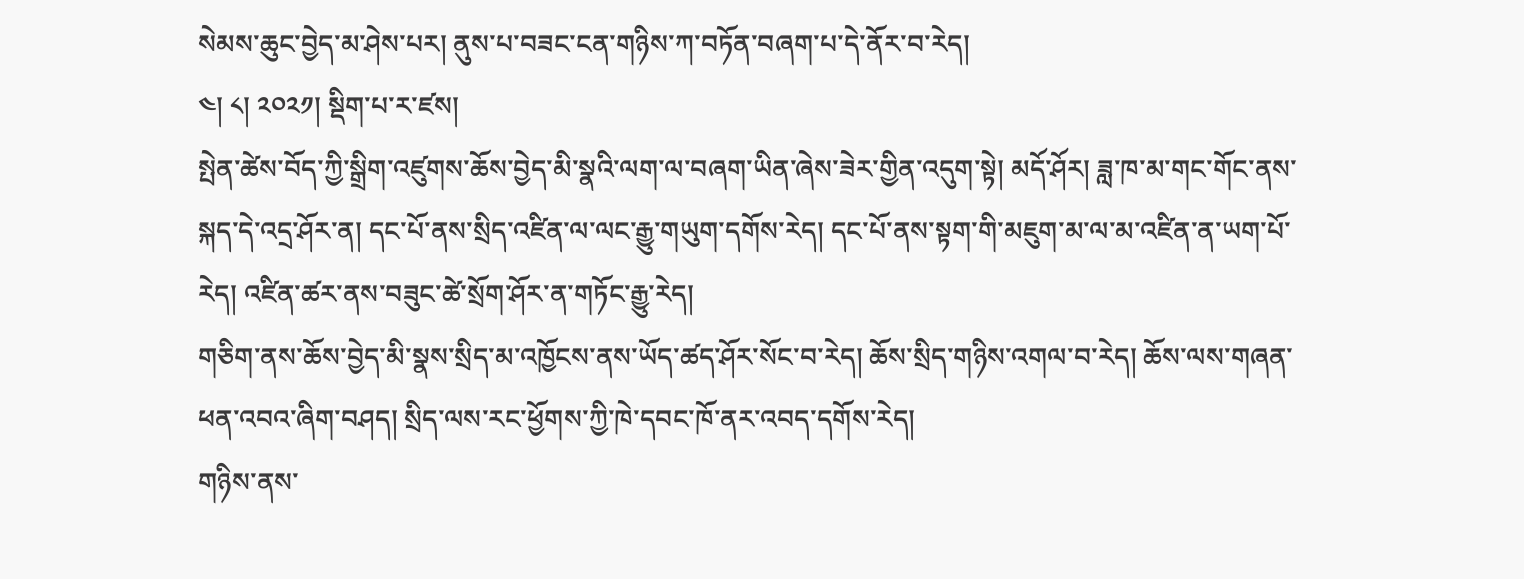སེམས་ཆུང་བྱེད་མ་ཤེས་པར། ནུས་པ་བཟང་ངན་གཉིས་ཀ་བཏོན་བཞག་པ་དེ་ནོར་བ་རེད།
༤། ༨། ༢༠༢༡། སྡིག་པ་ར་ཛས།
སྤེན་ཚེས་བོད་ཀྱི་སྒྲིག་འཛུགས་ཆོས་བྱེད་མི་སྣའི་ལག་ལ་བཞག་ཡིན་ཞེས་ཟེར་གྱིན་འདུག་སྟེ། མདོ་ཤོར། ཟླ་ཁ་མ་གང་གོང་ནས་སྐད་དེ་འདྲ་ཤོར་ན། དང་པོ་ནས་སྲིད་འཛིན་ལ་ལང་རྒྱུ་གཡུག་དགོས་རེད། དང་པོ་ནས་སྟག་གི་མཇུག་མ་ལ་མ་འཛིན་ན་ཡག་པོ་རེད། འཛིན་ཚར་ནས་བཟུང་ཚེ་སྲོག་ཤོར་ན་གཏོང་རྒྱུ་རེད།
གཅིག་ནས་ཆོས་བྱེད་མི་སྣས་སྲིད་མ་འཁྱོངས་ནས་ཡོད་ཚད་ཤོར་སོང་བ་རེད། ཆོས་སྲིད་གཉིས་འགལ་བ་རེད། ཆོས་ལས་གཞན་ཕན་འབའ་ཞིག་བཤད། སྲིད་ལས་རང་ཕྱོགས་ཀྱི་ཁེ་དབང་ཁོ་ནར་འབད་དགོས་རེད།
གཉིས་ནས་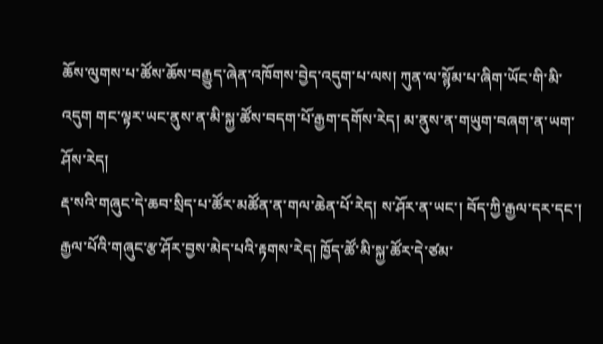ཆོས་ལུགས་པ་ཚོས་ཆོས་བརྒྱུད་ཞེན་འཁོགས་བྱེད་འདུག་པ་ལས། ཀུན་ལ་སྙོམ་པ་ཞིག་ཡོང་གི་མི་འདུག གང་ལྟར་ཡང་ནུས་ན་མི་སྐྱ་ཚོས་བདག་པོ་རྒྱག་དགོས་རེད། མ་ནུས་ན་གཡུག་བཞག་ན་ཡག་ཤོས་རེད།
རྡ་སའི་གཞུང་དེ་ཆབ་སྲིད་པ་ཚོར་མཚོན་ན་གལ་ཆེན་པོ་རེད། ས་ཤོར་ན་ཡང་། བོད་ཀྱི་རྒྱལ་དར་དང་། རྒྱལ་པོའི་གཞུང་རྩ་ཤོར་བྱས་མེད་པའི་རྟགས་རེད། ཁྱོད་ཚོ་མི་སྐྱ་ཚོར་དེ་ཙམ་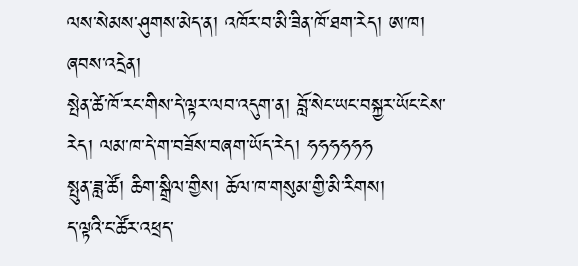ལས་སེམས་ཤུགས་མེད་ན། འཁོར་བ་མི་ཟིན་ཁོ་ཐག་རེད། ཨ་ཁ། ཞབས་འདྲེན།
སྤེན་ཚེ་ཁོ་རང་གིས་དེ་ལྟར་ལབ་འདུག་ན། བློ་སེང་ཡང་བསྐྱར་ཡོང་ངེས་རེད། ལམ་ཁ་དེ་ག་བཟོས་བཞག་ཡོད་རེད། ཧཧཧཧཧཧ
སྤུན་ཟླ་ཚོ། ཆིག་སྒྲིལ་གྱིས། ཆོལ་ཁ་གསུམ་གྱི་མི་རིགས།
ད་ལྟའི་ང་ཚོར་འཕྲད་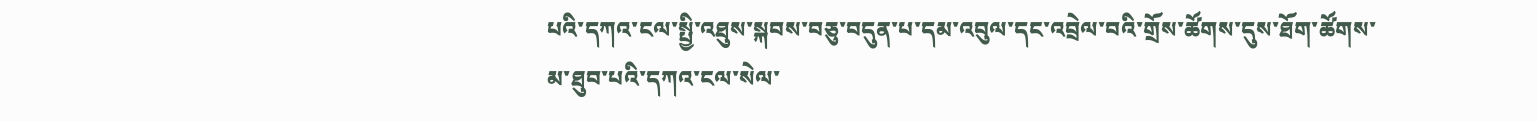པའི་དཀའ་ངལ་སྤྱི་འཐུས་སྐབས་བཅུ་བདུན་པ་དམ་འབུལ་དང་འབྲེལ་བའི་གྲོས་ཚོགས་དུས་ཐོག་ཚོགས་མ་ཐུབ་པའི་དཀའ་ངལ་སེལ་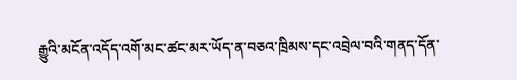རྒྱུའི་མངོན་འདོད་འགོ་མང་ཚང་མར་ཡོད་ན་བཅའ་ཁྲིམས་དང་འབྲེལ་བའི་གནད་དོན་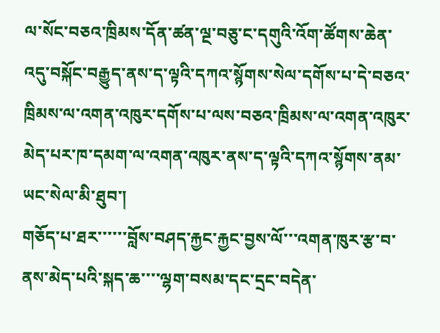ལ་སོང་བཅའ་ཁྲིམས་དོན་ཚན་ལྔ་བཅུ་ང་དགུའི་འོག་ཚོགས་ཆེན་འདུ་བསྐོང་བརྒྱུད་ནས་ད་ལྟའི་དཀའ་སྙོགས་སེལ་དགོས་པ་དེ་བཅའ་ཁྲིམས་ལ་འགན་འཁུར་དགོས་པ་ལས་བཅའ་ཁྲིམས་ལ་འགན་འཁུར་མེད་པར་ཁ་དམག་ལ་འགན་འཁུར་ནས་ད་ལྟའི་དཀའ་སྙོགས་ནམ་ཡང་སེལ་མི་ཐུབ་།
གཅོད་པ་ཐར་་་་་་བློས་བཤད་རྐྱང་རྐྱང་བྱས་ལོ་་་འགན་ཁུར་རྩ་བ་ནས་མེད་པའི་སྐད་ཆ་་་་ལྷག་བསམ་དང་དྲང་བདེན་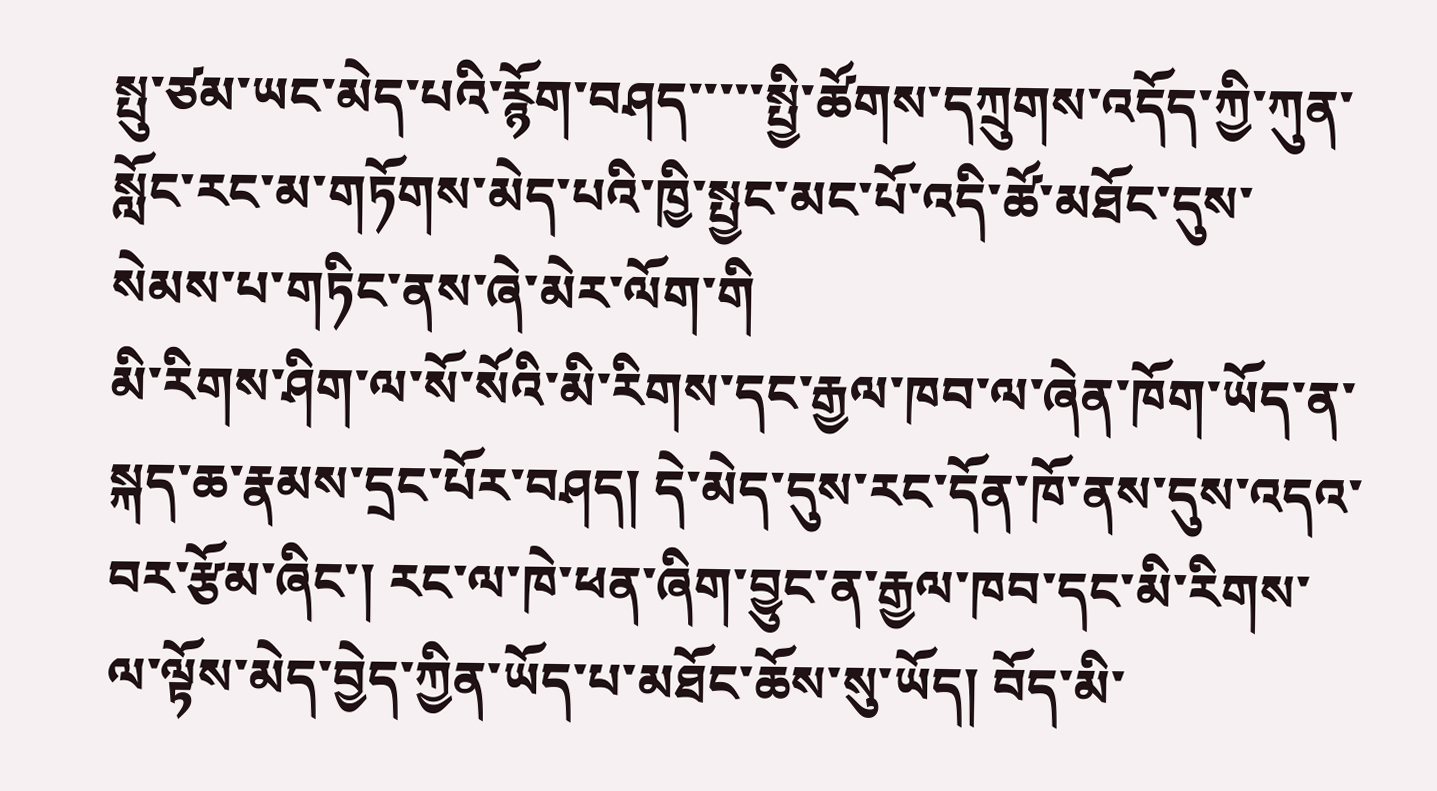སྤུ་ཙམ་ཡང་མེད་པའི་རྙོག་བཤད་་་་་སྤྱི་ཚོགས་དཀྲུགས་འདོད་ཀྱི་ཀུན་སློང་རང་མ་གཏོགས་མེད་པའི་ཁྱི་སྤྱང་མང་པོ་འདི་ཚོ་མཐོང་དུས་སེམས་པ་གཏིང་ནས་ཞེ་མེར་ལོག་གི
མི་རིགས་ཤིག་ལ་སོ་སོའི་མི་རིགས་དང་རྒྱལ་ཁབ་ལ་ཞེན་ཁོག་ཡོད་ན་སྐད་ཆ་རྣམས་དྲང་པོར་བཤད། དེ་མེད་དུས་རང་དོན་ཁོ་ནས་དུས་འདའ་བར་རྩོམ་ཞིང་། རང་ལ་ཁེ་ཕན་ཞིག་བྱུང་ན་རྒྱལ་ཁབ་དང་མི་རིགས་ལ་ལྟོས་མེད་བྱེད་ཀྱིན་ཡོད་པ་མཐོང་ཆོས་སུ་ཡོད། བོད་མི་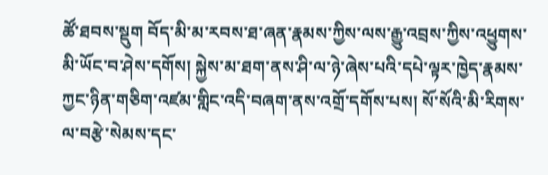ཚོ་ཐབས་སྡུག བོད་མི་མ་རབས་ཐ་ཞན་རྣམས་ཀྱིས་ལས་རྒྱུ་འབྲས་ཀྱིས་འཕྱུགས་མི་ཡོང་བ་ཤེས་དགོས། སྐྱེས་མ་ཐག་ནས་ཤི་ལ་ཉེ་ཞེས་པའི་དཔེ་ལྟར་ཁྱེད་རྣམས་ཀྱང་ཉིན་གཅིག་འཛམ་གླིང་འདི་བཞག་ནས་འགྲོ་དགོས་པས། སོ་སོའི་མི་རིགས་ལ་བརྩེ་སེམས་དང་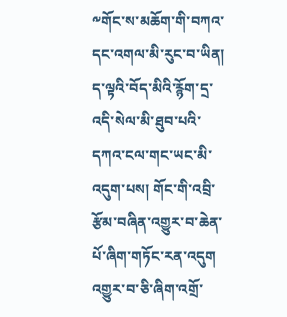༸གོང་ས་མཆོག་གི་བཀའ་དང་འགལ་མི་རུང་བ་ཡིན། ད་ལྟའི་བོད་མིའི་རྙོག་དྲ་འདི་སེལ་མི་ཐུབ་པའི་དཀའ་ངལ་གང་ཡང་མི་འདུག་པས། གོང་གི་འབྲི་རྩོམ་བཞིན་འགྱུར་བ་ཆེན་པོ་ཞིག་གཏོང་རན་འདུག འགྱུར་བ་ཅི་ཞིག་འགྲོ་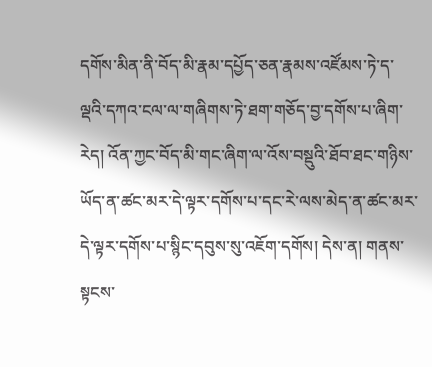དགོས་མིན་ནི་བོད་མི་རྣམ་དཔྱོད་ཅན་རྣམས་འཛོམས་ཏེ་ད་ལྡའི་དཀའ་ངལ་ལ་གཞིགས་ཏེ་ཐག་གཅོད་བྱ་དགོས་པ་ཞིག་རེད། འོན་ཀྱང་བོད་མི་གང་ཞིག་ལ་འོས་བསྡུའི་ཐོབ་ཐང་གཉིས་ཡོད་ན་ཚང་མར་དེ་ལྟར་དགོས་པ་དང་རེ་ལས་མེད་ན་ཚང་མར་དེ་ལྟར་དགོས་པ་སྙིང་དབུས་སུ་འཇོག་དགོས། དེས་ན། གནས་སྟངས་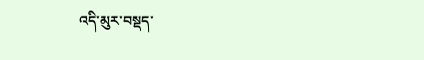འདི་མུར་བསྡད་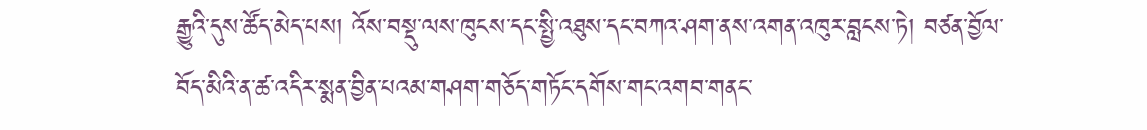རྒྱུའི་དུས་ཚོད་མེད་པས། འོས་བསྡུ་ལས་ཁུངས་དང་སྤྱི་འཐུས་དང་བཀའ་ཤག་ནས་འགན་འཁུར་བླངས་ཏེ། བཙན་བྱོལ་བོད་མིའི་ན་ཚ་འདིར་སྨན་བྱིན་པའམ་གཤག་གཅོད་གཏོང་དགོས་གང་འགབ་གནང་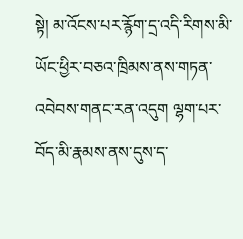སྟེ། མ་འོངས་པར་རྙོག་དྲ་འདི་རིགས་མི་ཡོང་ཕྱིར་བཅའ་ཁྲིམས་ནས་གཏན་འབེབས་གནང་རན་འདུག ལྷག་པར་བོད་མི་རྣམས་ནས་དུས་ད་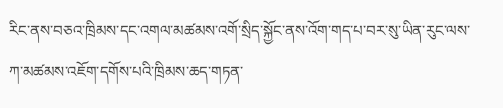རིང་ནས་བཅའ་ཁྲིམས་དང་འགལ་མཚམས་འགོ་སྲིད་སྐྱོང་ནས་འོག་གད་པ་བར་སུ་ཡིན་རུང་ལས་ཀ་མཚམས་འཇོག་དགོས་པའི་ཁྲིམས་ཆད་གཏན་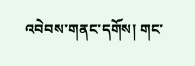འབེབས་གནང་དགོས། གང་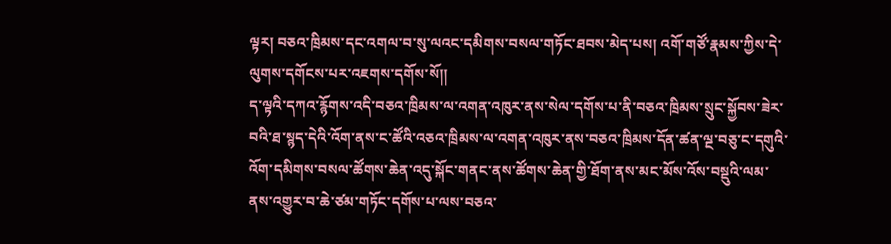ལྟར། བཅའ་ཁྲིམས་དང་འགལ་བ་སུ་ལའང་དམིགས་བསལ་གཏོང་ཐབས་མེད་པས། འགོ་གཙོ་རྣམས་ཀྱིས་དེ་ལུགས་དགོངས་པར་འཇགས་དགོས་སོ།།
ད་ལྟའི་དཀའ་རྙོགས་འདི་བཅའ་ཁྲིམས་ལ་འགན་འཁུར་ནས་སེལ་དགོས་པ་ནི་བཅའ་ཁྲིམས་སྲུང་སྐྱོབས་ཟེར་བའི་ཐ་སྙད་དེའི་འོག་ནས་ང་ཚོའི་འཅའ་ཁྲིམས་ལ་འགན་འཁུར་ནས་བཅའ་ཁྲིམས་དོན་ཚན་ལྔ་བཅུ་ང་དགུའི་འོག་དམིགས་བསལ་ཚོགས་ཆེན་འདུ་སྐོང་གནང་ནས་ཚོགས་ཆེན་གྱི་ཐོག་ནས་མང་མོས་འོས་བསྡུའི་ལམ་ནས་འགྱུར་བ་ཆེ་ཙམ་གཏོང་དགོས་པ་ལས་བཅའ་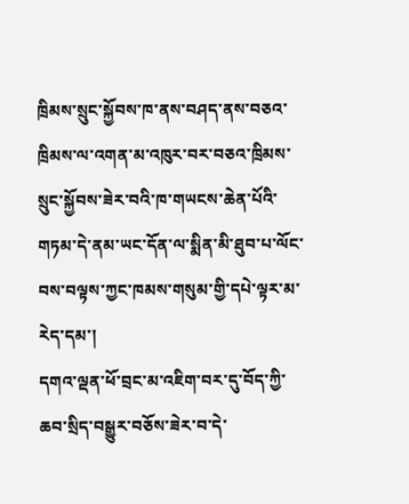ཁྲིམས་སྲུང་སྐྱོབས་ཁ་ནས་བཤད་ནས་བཅའ་ཁྲིམས་ལ་འགན་མ་འཁུར་བར་བཅའ་ཁྲིམས་སྲུང་སྐྱོབས་ཟེར་བའི་ཁ་གཡངས་ཆེན་པོའི་གཏམ་དེ་ནམ་ཡང་དོན་ལ་སྨིན་མི་ཐུབ་པ་ལོང་བས་བལྟས་ཀྱང་ཁམས་གསུམ་གྱི་དཔེ་ལྟར་མ་རེད་དམ་།
དགའ་ལྡན་ཕོ་བྲང་མ་འཇིག་བར་དུ་བོད་ཀྱི་ཆབ་སྲིད་བསྒྱུར་བཅོས་ཟེར་བ་དེ་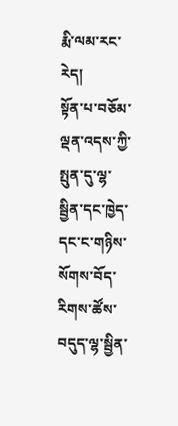རྨི་ལམ་རང་རེད།
སྟོན་པ་བཅོམ་ལྡན་འདས་ཀྱི་སྤུན་དུ་ལྷ་སྦྱིན་དང་ཁྱེད་དང་ང་གཉིས་སོགས་བོད་རིགས་ཚོས་བདུད་ལྷ་སྦྱིན་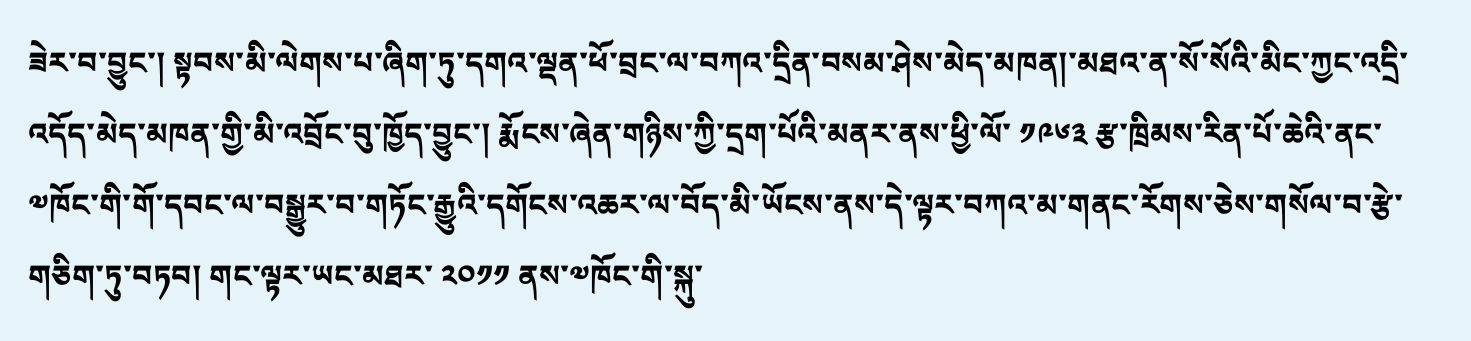ཟེར་བ་བྱུང་། སྟབས་མི་ལེགས་པ་ཞིག་ཏུ་དགའ་ལྡན་ཕོ་བྲང་ལ་བཀའ་དྲིན་བསམ་ཤེས་མེད་མཁན།་མཐའ་ན་སོ་སོའི་མིང་ཀྱང་འདྲི་འདོད་མེད་མཁན་གྱི་མི་འབྲོང་བུ་ཁྱོད་བྱུང་། རྨོངས་ཞེན་གཉིས་ཀྱི་དྲག་པོའི་མནར་ནས་ཕྱི་ལོ་ ༡༩༦༣ རྩ་ཁྲིམས་རིན་པོ་ཆེའི་ནང་ ༧ཁོང་གི་གོ་དབང་ལ་བསྒྱུར་བ་གཏོང་རྒྱུའི་དགོངས་འཆར་ལ་བོད་མི་ཡོངས་ནས་དེ་ལྟར་བཀའ་མ་གནང་རོགས་ཅེས་གསོལ་བ་རྩེ་གཅིག་ཏུ་བཏབ། གང་ལྟར་ཡང་མཐར་ ༢༠༡༡ ནས་༧ཁོང་གི་སྐུ་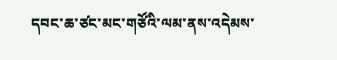དབང་ཆ་ཙང་མང་གཙོའི་ལམ་ནས་འདེམས་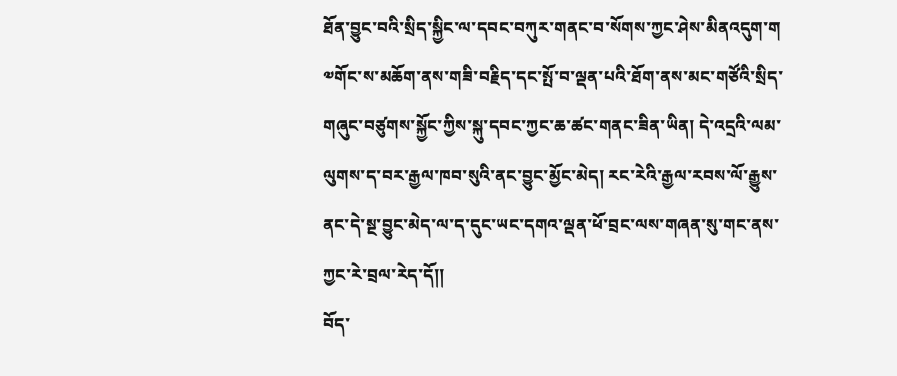ཐོན་བྱུང་བའི་སྲིད་སྐྱིང་ལ་དབང་བཀུར་གནང་བ་སོགས་ཀྱང་ཤེས་མིནའདུག་ག ༧གོང་ས་མཆོག་ནས་གཟི་བརྗིད་དང་སྤོ་བ་ལྡན་པའི་ཐོག་ནས་མང་གཙོའི་སྲིད་གཞུང་བཙུགས་སྐྱོང་ཀྱིས་སྐུ་དབང་ཀྱང་ཆ་ཚང་གནང་ཟིན་ཡིན། དེ་འདྲའི་ལམ་ལུགས་ད་བར་རྒྱལ་ཁབ་སུའི་ནང་བྱུང་མྱོང་མེད། རང་རེའི་རྒྱལ་རབས་ལོ་རྒྱུས་ནང་དེ་སྔ་བྱུང་མེད་ལ་ད་དུང་ཡང་དགའ་ལྡན་ཕོ་བྲང་ལས་གཞན་སུ་གང་ནས་ཀྱང་རེ་བྲལ་རེད་དོ།།
བོད་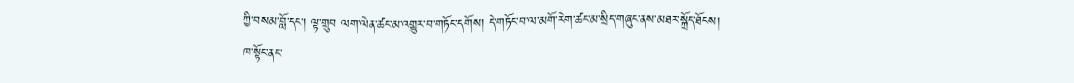ཀྱི་བསམ་བློ་དང་། ལྟ་གྲུབ ལག་ལེན་ཚང་མ་འགྱུར་བ་གཏོང་དགོས། དེ་གཏོང་བ་ལ་མགོ་རེག་ཚང་མ་སྲིད་གཞུང་ནས་མཐར་སྐྲོད་ཐོངས།
ཁ་སྟོང་ནང་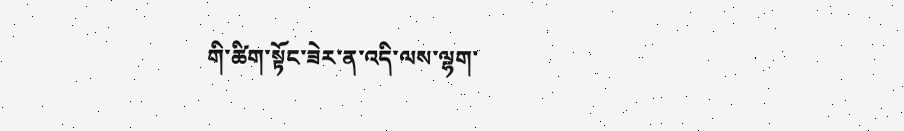གི་ཚིག་སྟོང་ཟེར་ན་འདི་ལས་ལྷག་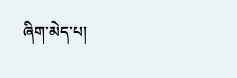ཞིག་མེད་པ།